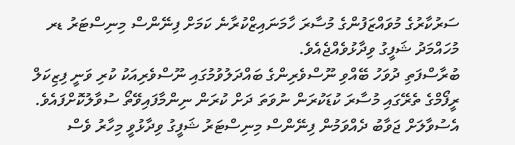ސަރުކާރުގެ މުވައްޒަފުންގެ މުސާރަ ހާމަނައިޒްކުރާނެ ކަމަށް ފިނޭންސް މިނިސްޓަރު ޑރ މުހައްމަދު ޝަފީގު ވިދާޅުވެއްޖެއެވެ.
ބުރާސްފަތި ދުވަހު ބޭއްވި ނޫސްވެރިންގެ ބައްދަލުވުމުގައި ނޫސްވެރިއަކު ކުރި ވަނީ ފިޒިކަލް ރީފޯމްގެ ތެރޭގައި މުސާރަ ކުޑަކުރަން ނުވަތަ ދަށް ކުރަން ނިންމާފައިވޭތޯ ސުވާލުކޮށްފައެވެ. އެސުވާލަށް ޖަވާބު ދެއްވަމުން ފިނޭންސް މިނިސްޓަރު ޝަފީގު ވިދާޅުވީ މިހާރު ވެސް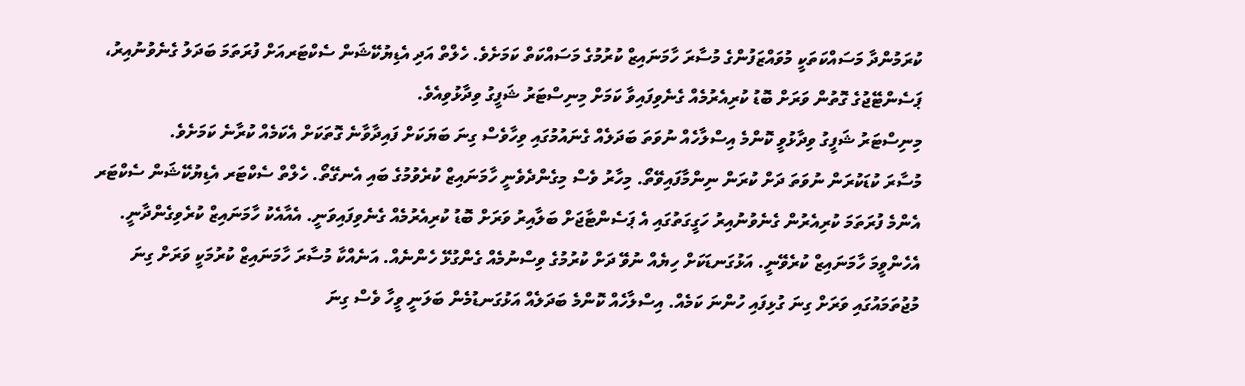ކުރަމުންދާ މަސައްކަތަކީ މުވައްޒަފުންގެ މުސާރަ ހާމަނައިޒް ކުރުމުގެ މަސައްކަތް ކަމަށެވެ. ހެލްތް އަދި އެޑިޔުކޭޝަން ސެކްޓަރއަށް ފުރަތަމަ ބަދަލު ގެނެވުނުއިރު، ޕަސެންޓޭޖުގެ ގޮތުން ވަރަށް ބޮޑު ކުރިއެރުމެއް ގެނެވިފައިވާ ކަމަށް މިނިސްޓަރު ޝަފީގު ވިދާޅުވިއެވެ.
މިނިސްޓަރު ޝަފީގު ވިދާޅުވީ ކޮންމެ އިސްލާހެއް ނުވަތަ ބަދަލެއް ގެނައުމުގައި ވިހާވެސް ގިނަ ބަޔަކަށް ފައިދާވާނެ ގޮތަކަށް އެކަމެއް ކުރާނެ ކަމަށެވެ.
މުސާރަ ކުޑަކުރަން ނުވަތަ ދަށް ކުރަން ނިންމާފައިވޭތޯ. މިހާރު ވެސް މިގެންދެވެނީ ހާމަނައިޒް ކުރެވުމުގެ ބައި އެނގޭތޯ. ހެލްތް ސެކްޓަރ އެޑިޔުކޭޝަން ސެކްޓަރ އެންމެ ފުރަތަމަ ކުރިއެރުން ގެނެވުނުއިރު ހަގީގަތުގައި އެ ޕަސެންޓާޖަށް ބަލާއިރު ވަރަށް ބޮޑު ކުރިއެރުމެއް ގެނެވިފައިވަނީ. އެއާއެކު ހާމަނައިޒް ކުރެވިގެންދާނީ. އެހެންވީމަ ހާމަނައިޒް ކުރެވޭނީ. އަޅުގަނޑަކަށް ހިޔެއް ނުވޭ ދަށް ކުރުމުގެ ވިސްނުމެއް ގެންގުޅޭ ހެންނެއް. އަނެއްކާ މުސާރަ ހާމަނައިޒް ކުރުމަކީ ވަރަށް ގިނަ މުޖުތަމައުގައި ވަރަށް ގިނަ ގުޅިފައި ހުންނަ ކަމެއް. އިސްލާހެއް ކޮންމެ ބަދަލެއް އަޅުގަނޑުމެން ބަލަނީ ވީހާ ވެސް ގިނަ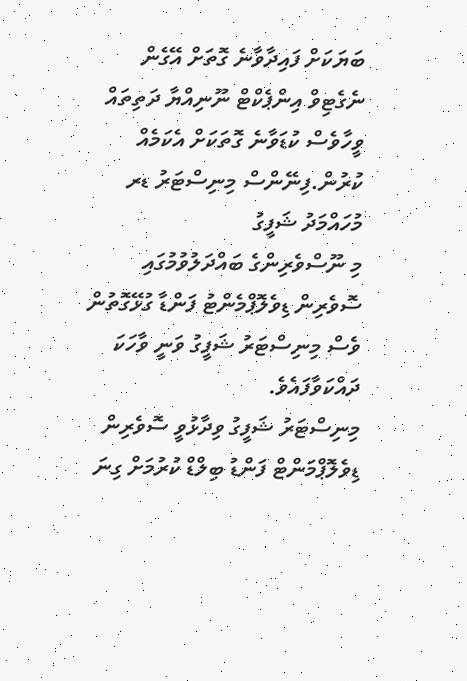ބަޔަކަށް ފައިދާވާނެ ގޮތަށް އޭގެން ނެގެޓިވް އިންޕެކްޓް ނޫނިއްޔާ ދަތިތައް ވީހާވެސް ކުޑަވާނެ ގޮތަކަށް އެކަމެއް ކުރުން.ފިނޭންސް މިނިސްޓަރު ޑރ މުހައްމަދު ޝަފީގު
މި ނޫސްވެރިންގެ ބައްދަލުވުމުގައި ސޮވެރިން ޑިވެލޮޕްމެންޓު ފަންޑާ ގުޅޭގޮތުން ވެސް މިނިސްޓަރު ޝަފީގު ވަނީ ވާހަކަ ދައްކަވާފައެވެ.
މިނިސްޓަރު ޝަފީގު ވިދާޅުވީ ސޮވެރިން ޑިވެލޮޕްމަންޓް ފަންޑު ބިލްޑް ކުރުމަށް ގިނަ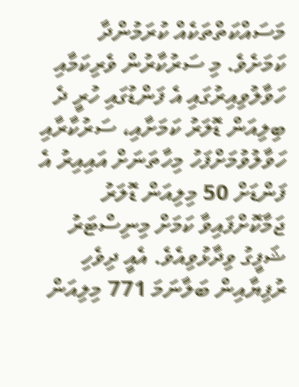މަސައްކަތްތަކެއް ކުރަމުންދާ ކަމަށެވެ. މި ސަރުކާރުން ވެރިކަމާއި ހަވާލުވިއިރުގައި އެ ފަންޑުގައި ހުރީ ދެ ބިލިއަން ޑޮލަރު ކަމަށާއި، ސަރުކާރާއި ހަވާލުވުމަށްފަހު މިހާތަނަށް އައިއިރު އެ ފަންޑަށް 50 މިލިއަން ޑޮލަރު ޖަމާކޮށްފައިވާ ކަމަށް މިނިސްޓަރު ޝަފީގު ވިދާޅުވިއެވެ. އެއީ ދިވެހި ރުފިޔާއިން ބަލާނަމަ 771 މިލިއަން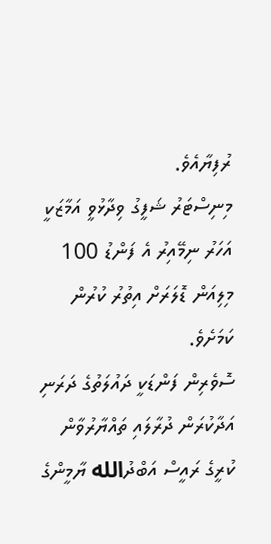ރުފިޔާއެވެ.
މިނިސްޓަރު ޝަފީގު ވިދާޅުވީ އަމާޒަކީ އަހަރު ނިމޭއިރު އެ ފަންޑު 100 މިލިއަން ޑޮލަރަށް އިތުރު ކުރުން ކަމަށެވެ.
ސޮވެރިން ފަންޑަކީ ދައުލަތުގެ ދަރަނި އަދާކުރަން ދުރާލައި ތައްޔާރުވާން ކުރީގެ ރައީސް އަބްދުالله ޔާމީންގެ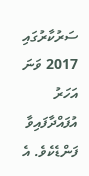ސަރުކާރުގައި 2017 ވަނަ އަހަރު އުފައްދާފައިވާ ފަންޑެކެވެ. އެ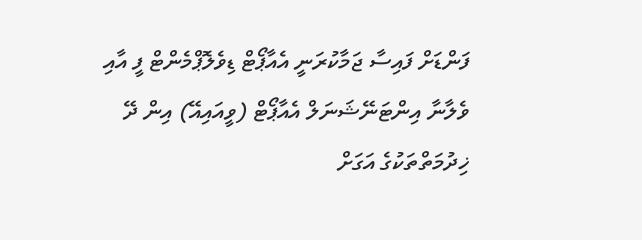ފަންޑަށް ފައިސާ ޖަމާކުރަނީ އެއާޕޯޓް ޑިވެލޮޕްމެންޓް ފީ އާއި ވެލާނާ އިންޓަނޭޝަނަލް އެއާޕޯޓް (ވީއައިއޭ) އިން ދޭ ޚިދުމަތްތަކުގެ އަގަށް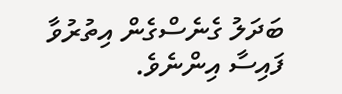ބަދަލު ގެނެސްގެން އިތުރުވާ ފައިސާ އިންނެވެ.